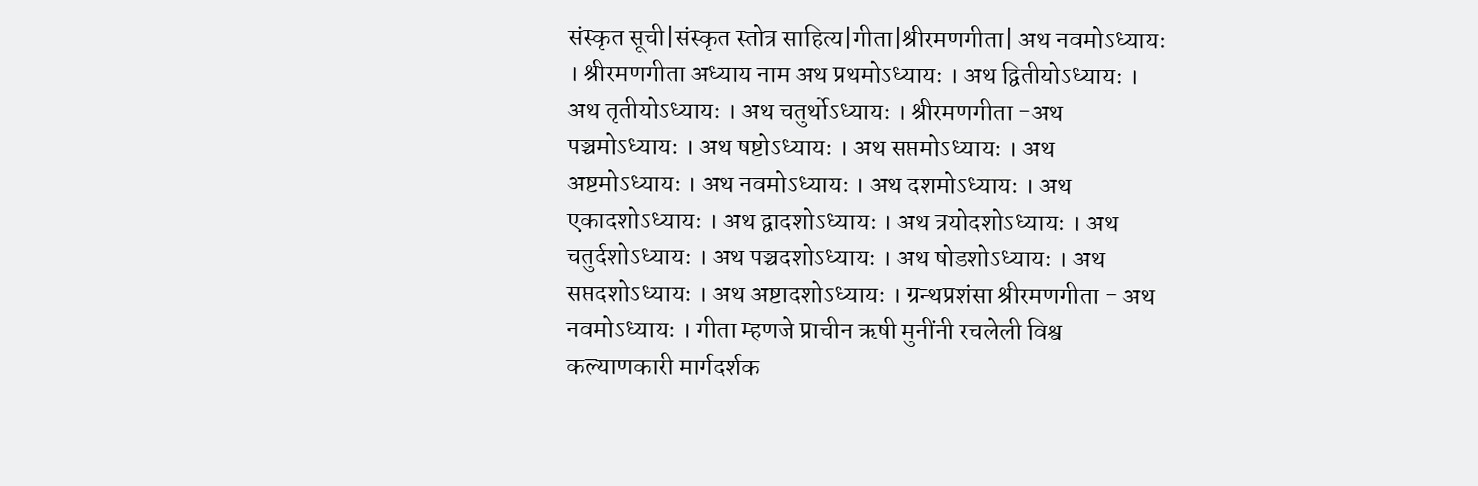संस्कृत सूची|संस्कृत स्तोत्र साहित्य|गीता|श्रीरमणगीता| अथ नवमोऽध्यायः । श्रीरमणगीता अध्याय नाम अथ प्रथमोऽध्यायः । अथ द्वितीयोऽध्यायः । अथ तृतीयोऽध्यायः । अथ चतुर्थोऽध्यायः । श्रीरमणगीता -अथ पञ्चमोऽध्यायः । अथ षष्टोऽध्यायः । अथ सप्तमोऽध्यायः । अथ अष्टमोऽध्यायः । अथ नवमोऽध्यायः । अथ दशमोऽध्यायः । अथ एकादशोऽध्यायः । अथ द्वादशोऽध्यायः । अथ त्रयोदशोऽध्यायः । अथ चतुर्दशोऽध्यायः । अथ पञ्चदशोऽध्यायः । अथ षोडशोऽध्यायः । अथ सप्तदशोऽध्यायः । अथ अष्टादशोऽध्यायः । ग्रन्थप्रशंसा श्रीरमणगीता - अथ नवमोऽध्यायः । गीता म्हणजे प्राचीन ऋषी मुनींनी रचलेली विश्व कल्याणकारी मार्गदर्शक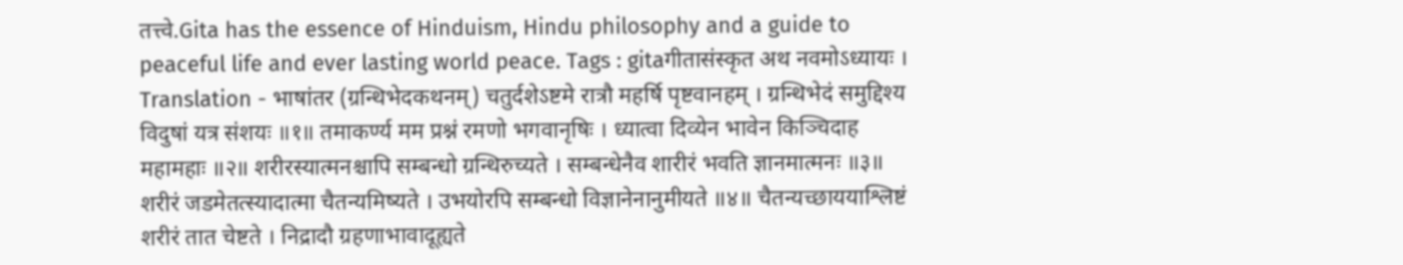तत्त्वे.Gita has the essence of Hinduism, Hindu philosophy and a guide to peaceful life and ever lasting world peace. Tags : gitaगीतासंस्कृत अथ नवमोऽध्यायः । Translation - भाषांतर (ग्रन्थिभेदकथनम्) चतुर्दशेऽष्टमे रात्रौ महर्षि पृष्टवानहम् । ग्रन्थिभेदं समुद्दिश्य विदुषां यत्र संशयः ॥१॥ तमाकर्ण्य मम प्रश्नं रमणो भगवानृषिः । ध्यात्वा दिव्येन भावेन किञ्चिदाह महामहाः ॥२॥ शरीरस्यात्मनश्चापि सम्बन्धो ग्रन्थिरुच्यते । सम्बन्धेनैव शारीरं भवति ज्ञानमात्मनः ॥३॥ शरीरं जडमेतत्स्यादात्मा चैतन्यमिष्यते । उभयोरपि सम्बन्धो विज्ञानेनानुमीयते ॥४॥ चैतन्यच्छाययाश्लिष्टं शरीरं तात चेष्टते । निद्रादौ ग्रहणाभावादूह्यते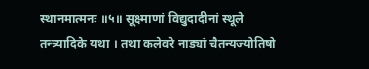स्थानमात्मनः ॥५॥ सूक्ष्माणां विद्युदादीनां स्थूले तन्त्र्यादिके यथा । तथा कलेवरे नाड्यां चैतन्यज्योतिषो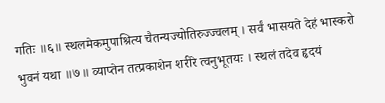गतिः ॥६॥ स्थलमेकमुपाश्रित्य चैतन्यज्योतिरुज्ज्वलम् । सर्वं भासयते देहं भास्करो भुवनं यथा ॥७॥ व्याप्तेन तत्प्रकाशेन शरीरे त्वनुभूतयः । स्थलं तदेव हृदयं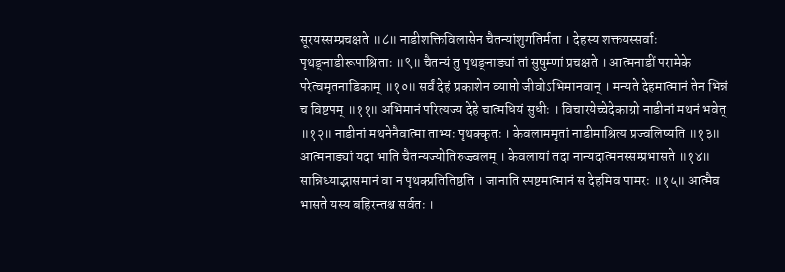सूरयस्सम्प्रचक्षते ॥८॥ नाडीशक्तिविलासेन चैतन्यांशुगतिर्मता । देहस्य शक्तयस्सर्वाः पृथङ्नाडीरूपाश्रिताः ॥९॥ चैतन्यं तु पृथङ्नाड्यां तां सुषुम्णां प्रचक्षते । आत्मनाडीं परामेके परेत्वमृतनाडिकाम् ॥१०॥ सर्वं देहं प्रकाशेन व्याप्तो जीवोऽभिमानवान् । मन्यते देहमात्मानं तेन भिन्नं च विष्टपम् ॥११॥ अभिमानं परित्यज्य देहे चात्मधियं सुधीः । विचारयेच्चेदेकाग्रो नाडीनां मथनं भवेत् ॥१२॥ नाडीनां मथनेनैवात्मा ताभ्यः पृथक्कृतः । केवलाममृतां नाडीमाश्रित्य प्रज्वलिष्यति ॥१३॥ आत्मनाड्यां यदा भाति चैतन्यज्योतिरुज्ज्वलम् । केवलायां तदा नान्यदात्मनस्सम्प्रभासते ॥१४॥ सान्निध्याद्भासमानं वा न पृथक्प्रतितिष्ठति । जानाति स्पष्टमात्मानं स देहमिव पामरः ॥१५॥ आत्मैव भासते यस्य बहिरन्तश्च सर्वतः ।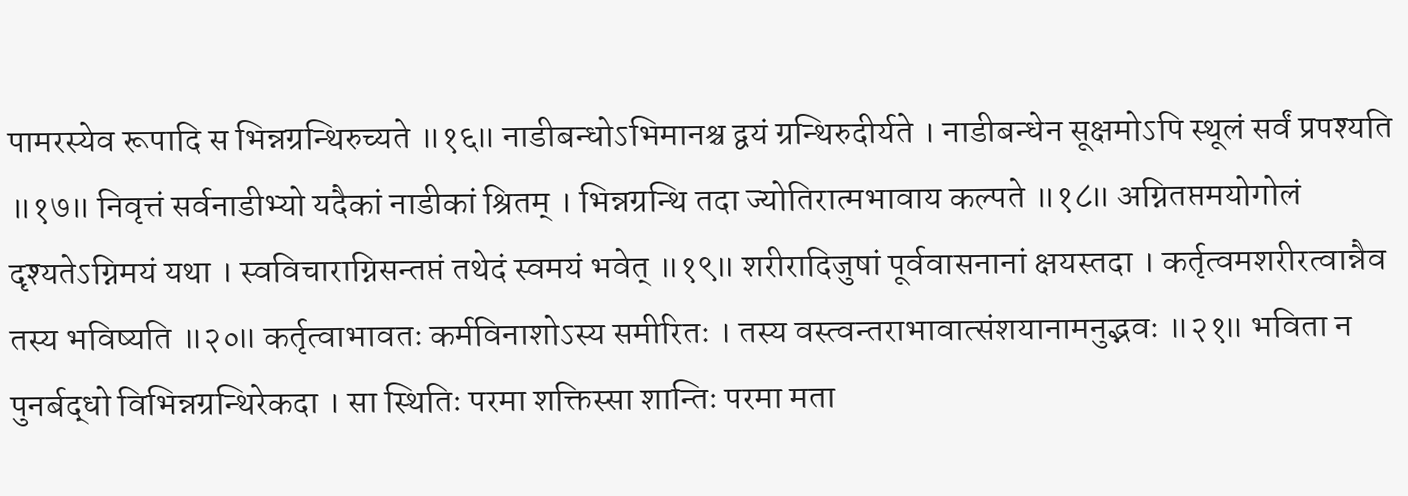पामरस्येव रूपादि स भिन्नग्रन्थिरुच्यते ॥१६॥ नाडीबन्धोऽभिमानश्च द्वयं ग्रन्थिरुदीर्यते । नाडीबन्धेन सूक्षमोऽपि स्थूलं सर्वं प्रपश्यति ॥१७॥ निवृत्तं सर्वनाडीभ्यो यदैकां नाडीकां श्रितम् । भिन्नग्रन्थि तदा ज्योतिरात्मभावाय कल्पते ॥१८॥ अग्नितप्तमयोगोलं दृश्यतेऽग्निमयं यथा । स्वविचाराग्निसन्तप्तं तथेदं स्वमयं भवेत् ॥१९॥ शरीरादिजुषां पूर्ववासनानां क्षयस्तदा । कर्तृत्वमशरीरत्वान्नैव तस्य भविष्यति ॥२०॥ कर्तृत्वाभावतः कर्मविनाशोऽस्य समीरितः । तस्य वस्त्वन्तराभावात्संशयानामनुद्भवः ॥२१॥ भविता न पुनर्बद्धो विभिन्नग्रन्थिरेकदा । सा स्थितिः परमा शक्तिस्सा शान्तिः परमा मता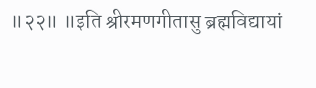॥२२॥ ॥इति श्रीरमणगीतासु ब्रह्मविद्यायां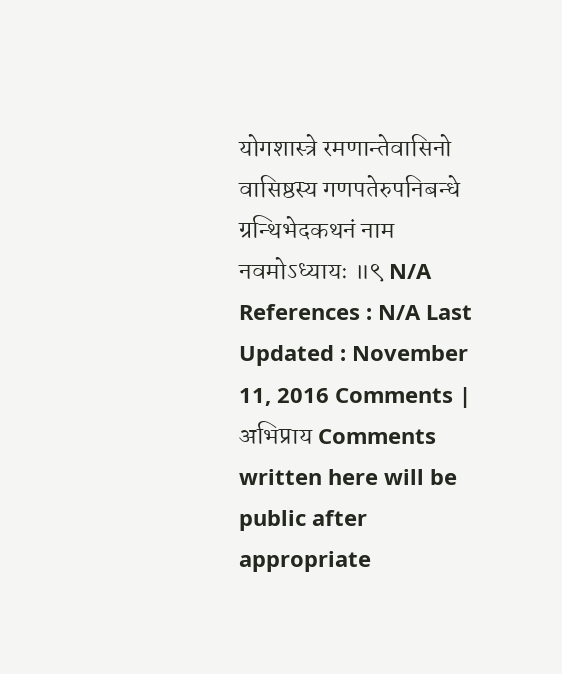योगशास्त्रे रमणान्तेवासिनो वासिष्ठस्य गणपतेरुपनिबन्धे ग्रन्थिभेदकथनं नाम नवमोऽध्यायः ॥९ N/A References : N/A Last Updated : November 11, 2016 Comments | अभिप्राय Comments written here will be public after appropriate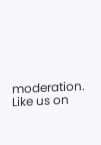moderation. Like us on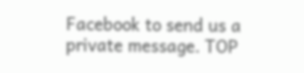Facebook to send us a private message. TOP